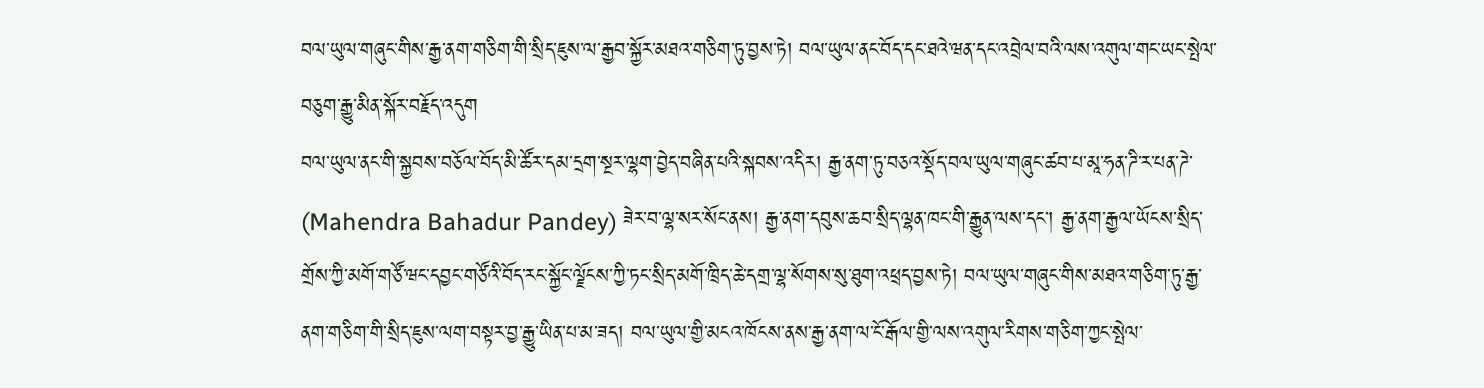བལ་ཡུལ་གཞུང་གིས་རྒྱ་ནག་གཅིག་གི་སྲིད་ཇུས་ལ་རྒྱབ་སྐྱོར་མཐའ་གཅིག་ཏུ་བྱས་ཏེ། བལ་ཡུལ་ནང་བོད་དང་ཐའེ་ཝན་དང་འབྲེལ་བའི་ལས་འགུལ་གང་ཡང་སྤེལ་བཅུག་རྒྱུ་མིན་སྐོར་བརྗོད་འདུག
བལ་ཡུལ་ནང་གི་སྐྱབས་བཅོལ་བོད་མི་ཚོར་དམ་དྲག་སྔར་ལྷག་བྱེད་བཞིན་པའི་སྐབས་འདིར། རྒྱ་ནག་ཏུ་བཅའ་སྡོད་བལ་ཡུལ་གཞུང་ཚབ་པ་མཱ་ཧན་ཌི་ར་པན་ཌེ་ (Mahendra Bahadur Pandey) ཟེར་བ་ལྷ་སར་སོང་ནས། རྒྱ་ནག་དབུས་ཆབ་སྲིད་ལྷན་ཁང་གི་རྒྱུན་ལས་དང་། རྒྱ་ནག་རྒྱལ་ཡོངས་སྲིད་གྲོས་ཀྱི་མགོ་གཙོ་ཝང་དབྱང་གཙོའི་བོད་རང་སྐྱོང་ལྗོངས་ཀྱི་ཏང་སྲིད་མགོ་ཁྲིད་ཆེ་དགྲ་ལྷ་སོགས་སུ་ཐུག་འཕྲད་བྱས་ཏེ། བལ་ཡུལ་གཞུང་གིས་མཐའ་གཅིག་ཏུ་རྒྱ་ནག་གཅིག་གི་སྲིད་ཇུས་ལག་བསྟར་བྱ་རྒྱུ་ཡིན་པ་མ་ཟད། བལ་ཡུལ་གྱི་མངའ་ཁོངས་ནས་རྒྱ་ནག་ལ་ངོ་རྒོལ་གྱི་ལས་འགུལ་རིགས་གཅིག་ཀྱང་སྤེལ་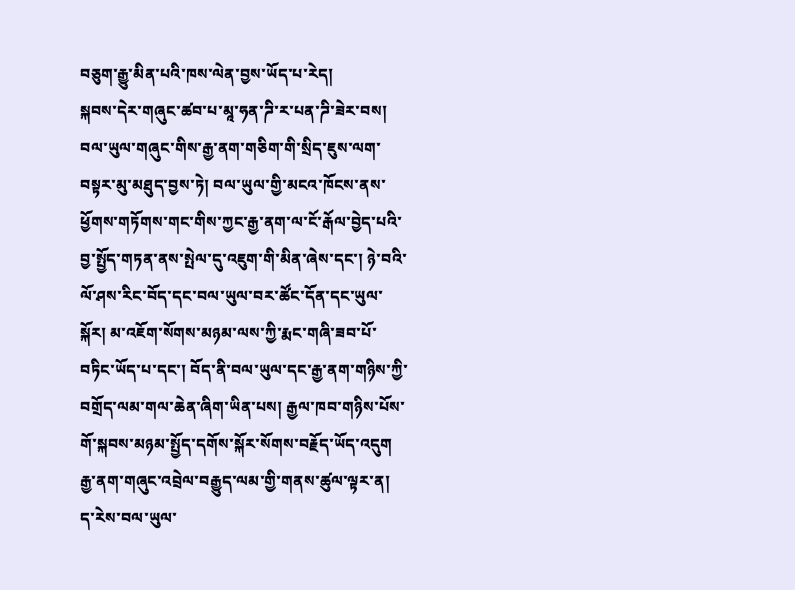བཅུག་རྒྱུ་མིན་པའི་ཁས་ལེན་བྱས་ཡོད་པ་རེད།
སྐབས་དེར་གཞུང་ཚབ་པ་མཱ་ཧན་ཌི་ར་པན་ཌི་ཟེར་བས། བལ་ཡུལ་གཞུང་གིས་རྒྱ་ནག་གཅིག་གི་སྲིད་ཇུས་ལག་བསྟར་མུ་མཐུད་བྱས་ཏེ། བལ་ཡུལ་གྱི་མངའ་ཁོངས་ནས་ཕྱོགས་གཏོགས་གང་གིས་ཀྱང་རྒྱ་ནག་ལ་ངོ་རྒོལ་བྱེད་པའི་བྱ་སྤྱོད་གཏན་ནས་སྤེལ་དུ་འཇུག་གི་མིན་ཞེས་དང་། ཉེ་བའི་ལོ་ཤས་རིང་བོད་དང་བལ་ཡུལ་བར་ཚོང་དོན་དང་ཡུལ་སྐོར། མ་འཇོག་སོགས་མཉམ་ལས་ཀྱི་རྨང་གཞི་ཟབ་པོ་བཏིང་ཡོད་པ་དང་། བོད་ནི་བལ་ཡུལ་དང་རྒྱ་ནག་གཉིས་ཀྱི་བགྲོད་ལམ་གལ་ཆེན་ཞིག་ཡིན་པས། རྒྱལ་ཁབ་གཉིས་པོས་གོ་སྐབས་མཉམ་སྤྱོད་དགོས་སྐོར་སོགས་བརྗོད་ཡོད་འདུག
རྒྱ་ནག་གཞུང་འབྲེལ་བརྒྱུད་ལམ་གྱི་གནས་ཚུལ་ལྟར་ན། ད་རེས་བལ་ཡུལ་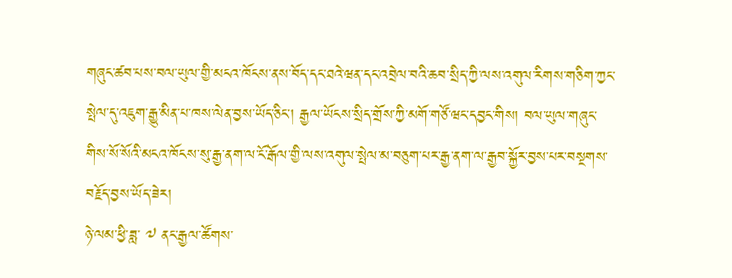གཞུང་ཚབ་པས་བལ་ཡུལ་གྱི་མངའ་ཁོངས་ནས་བོད་དང་ཐའེ་ཝན་དང་འབྲེལ་བའི་ཆབ་སྲིད་ཀྱི་ལས་འགུལ་རིགས་གཅིག་ཀྱང་སྤེལ་དུ་འཇུག་རྒྱུ་མིན་པ་ཁས་ལེན་བྱས་ཡོད་ཅིང་། རྒྱལ་ཡོངས་སྲིད་གྲོས་ཀྱི་མགོ་གཙོ་ཝང་དབྱང་གིས། བལ་ཡུལ་གཞུང་གིས་སོ་སོའི་མངའ་ཁོངས་སུ་རྒྱ་ནག་ལ་ངོ་རྒོལ་གྱི་ལས་འགུལ་སྤེལ་མ་བཅུག་པར་རྒྱ་ནག་ལ་རྒྱབ་སྐྱོར་བྱས་པར་བསྔགས་བརྗོད་བྱས་ཡོད་ཟེར།
ཉེ་ལམ་ཕྱི་ཟླ་ ༧ ནང་རྒྱལ་ཚོགས་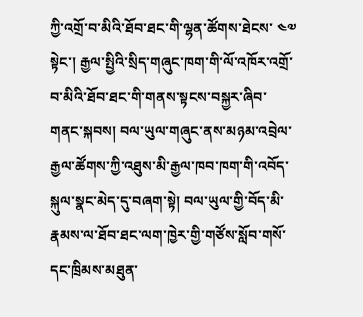ཀྱི་འགྲོ་བ་མིའི་ཐོབ་ཐང་གི་ལྷན་ཚོགས་ཐེངས་ ༤༧ སྟེང་། རྒྱལ་སྤྱིའི་སྲིད་གཞུང་ཁག་གི་ལོ་འཁོར་འགྲོ་བ་མིའི་ཐོབ་ཐང་གི་གནས་སྟངས་བསྐྱར་ཞིབ་གནང་སྐབས། བལ་ཡུལ་གཞུང་ནས་མཉམ་འབྲེལ་རྒྱལ་ཚོགས་ཀྱི་འཐུས་མི་རྒྱལ་ཁབ་ཁག་གི་འབོད་སྐུལ་སྣང་མེད་དུ་བཞག་སྟེ། བལ་ཡུལ་གྱི་བོད་མི་རྣམས་ལ་ཐོབ་ཐང་ལག་ཁྱེར་གྱི་གཙོས་སློབ་གསོ་དང་ཁྲིམས་མཐུན་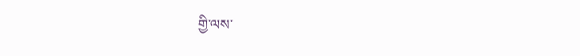གྱི་ལས་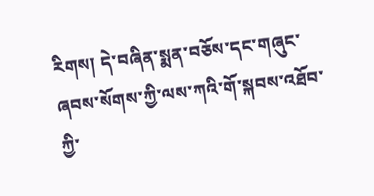རིགས། དེ་བཞིན་སྨན་བཅོས་དང་གཞུང་ཞབས་སོགས་ཀྱི་ལས་ཀའི་གོ་སྐབས་འཐོབ་ཀྱི་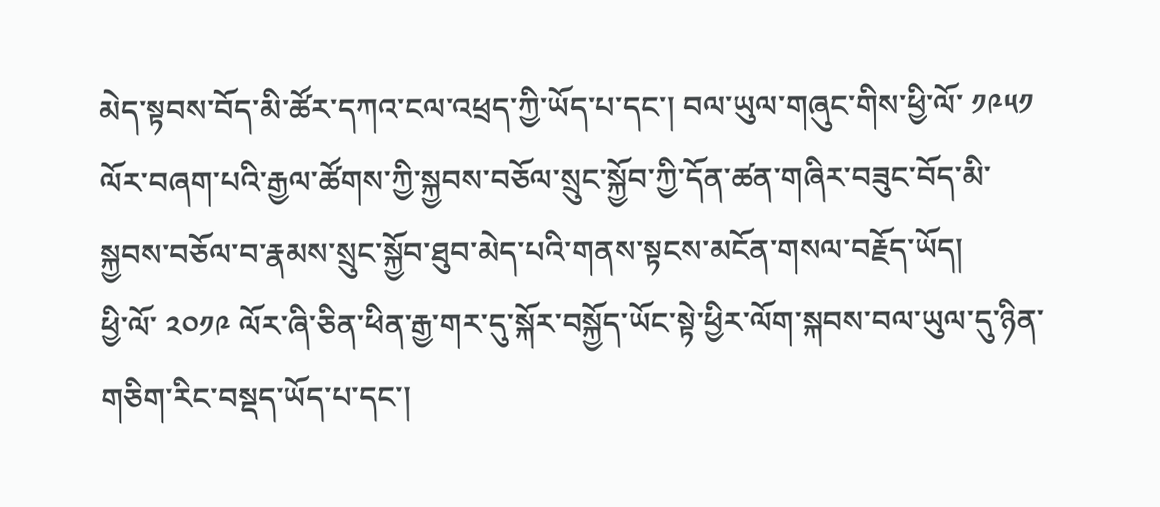མེད་སྟབས་བོད་མི་ཚོར་དཀའ་ངལ་འཕྲད་ཀྱི་ཡོད་པ་དང་། བལ་ཡུལ་གཞུང་གིས་ཕྱི་ལོ་ ༡༩༥༡ ལོར་བཞག་པའི་རྒྱལ་ཚོགས་ཀྱི་སྐྱབས་བཅོལ་སྲུང་སྐྱོབ་ཀྱི་དོན་ཚན་གཞིར་བཟུང་བོད་མི་སྐྱབས་བཅོལ་བ་རྣམས་སྲུང་སྐྱོབ་ཐུབ་མེད་པའི་གནས་སྟངས་མངོན་གསལ་བརྗོད་ཡོད།
ཕྱི་ལོ་ ༢༠༡༩ ལོར་ཞི་ཅིན་ཕིན་རྒྱ་གར་དུ་སྐོར་བསྐྱོད་ཡོང་སྟེ་ཕྱིར་ལོག་སྐབས་བལ་ཡུལ་དུ་ཉིན་གཅིག་རིང་བསྡད་ཡོད་པ་དང་།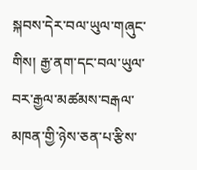སྐབས་དེར་བལ་ཡུལ་གཞུང་གིས། རྒྱ་ནག་དང་བལ་ཡུལ་བར་རྒྱལ་མཚམས་བརྒལ་མཁན་གྱི་ཉེས་ཅན་པ་རྩིས་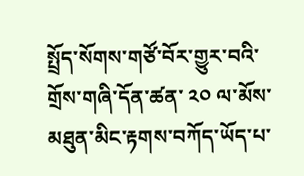སྤྲོད་སོགས་གཙོ་བོར་གྱུར་བའི་གྲོས་གཞི་དོན་ཚན་ ༢༠ ལ་མོས་མཐུན་མིང་རྟགས་བཀོད་ཡོད་པ་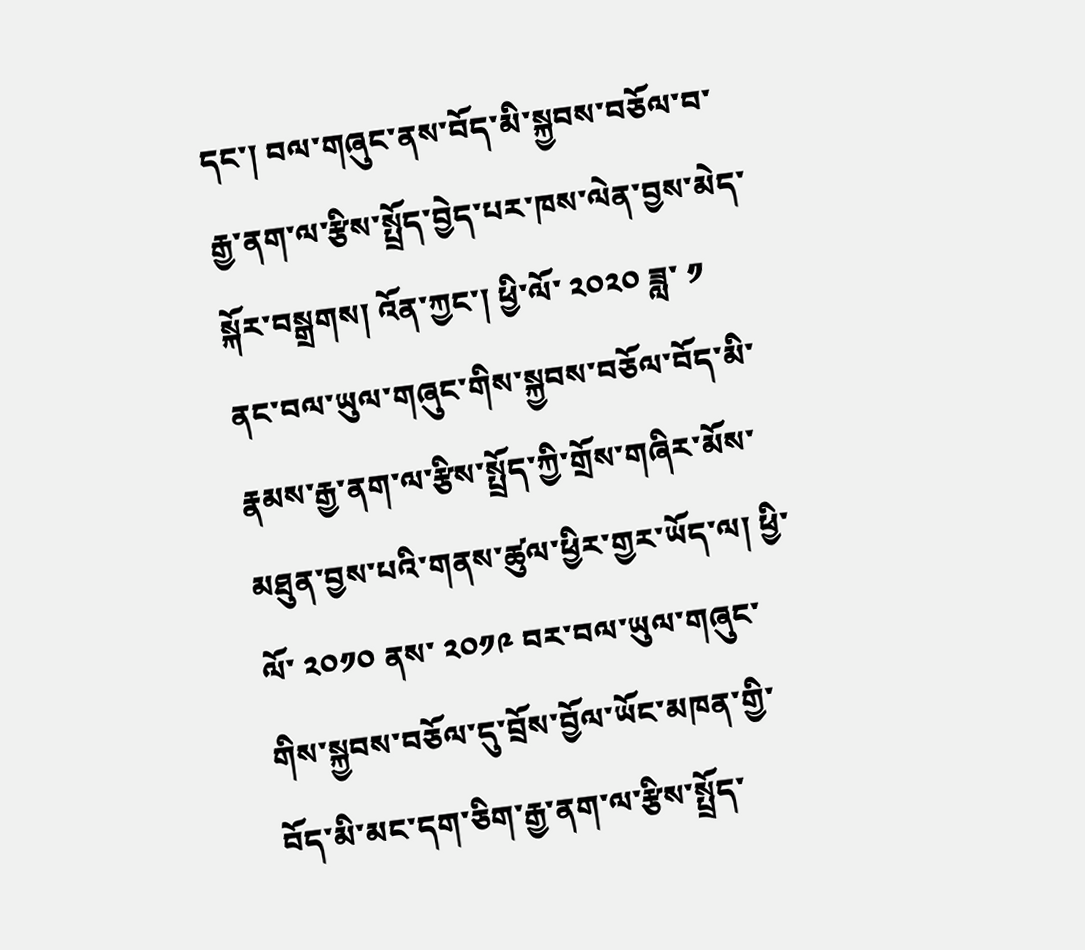དང་། བལ་གཞུང་ནས་བོད་མི་སྐྱབས་བཅོལ་བ་རྒྱ་ནག་ལ་རྩིས་སྤྲོད་བྱེད་པར་ཁས་ལེན་བྱས་མེད་སྐོར་བསྒྲགས། འོན་ཀྱང་། ཕྱི་ལོ་ ༢༠༢༠ ཟླ་ ༡ ནང་བལ་ཡུལ་གཞུང་གིས་སྐྱབས་བཅོལ་བོད་མི་རྣམས་རྒྱ་ནག་ལ་རྩིས་སྤྲོད་ཀྱི་གྲོས་གཞིར་མོས་མཐུན་བྱས་པའི་གནས་ཚུལ་ཕྱིར་གྱར་ཡོད་ལ། ཕྱི་ལོ་ ༢༠༡༠ ནས་ ༢༠༡༩ བར་བལ་ཡུལ་གཞུང་གིས་སྐྱབས་བཅོལ་དུ་བྲོས་བྱོལ་ཡོང་མཁན་གྱི་བོད་མི་མང་དག་ཅིག་རྒྱ་ནག་ལ་རྩིས་སྤྲོད་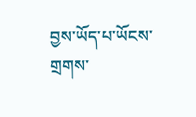བྱས་ཡོད་པ་ཡོངས་གྲགས་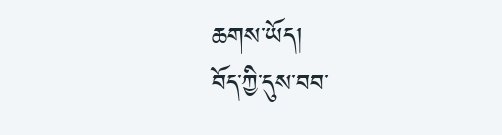ཆགས་ཡོད།
བོད་ཀྱི་དུས་བབ་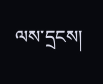ལས་དྲངས།